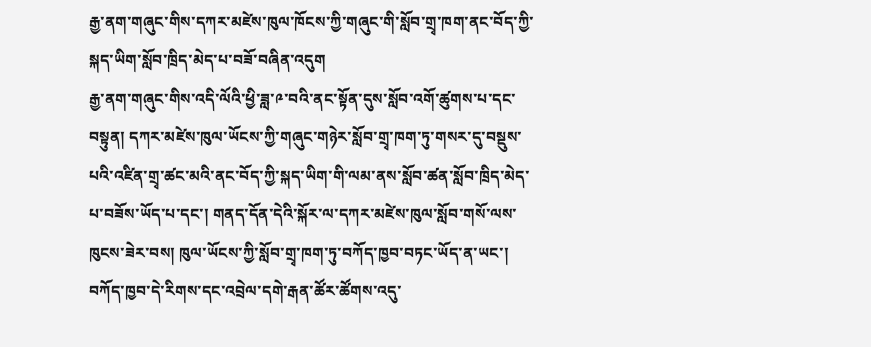རྒྱ་ནག་གཞུང་གིས་དཀར་མཛེས་ཁུལ་ཁོངས་ཀྱི་གཞུང་གི་སློབ་གྲྭ་ཁག་ནང་བོད་ཀྱི་སྐད་ཡིག་སློབ་ཁྲིད་མེད་པ་བཟོ་བཞིན་འདུག
རྒྱ་ནག་གཞུང་གིས་འདི་ལོའི་ཕྱི་ཟླ་༩་བའི་ནང་སྟོན་དུས་སློབ་འགོ་ཚུགས་པ་དང་བསྟུན། དཀར་མཛེས་ཁུལ་ཡོངས་ཀྱི་གཞུང་གཉེར་སློབ་གྲྭ་ཁག་ཏུ་གསར་དུ་བསྡུས་པའི་འཛིན་གྲྭ་ཚང་མའི་ནང་བོད་ཀྱི་སྐད་ཡིག་གི་ལམ་ནས་སློབ་ཚན་སློབ་ཁྲིད་མེད་པ་བཟོས་ཡོད་པ་དང་། གནད་དོན་དེའི་སྐོར་ལ་དཀར་མཛེས་ཁུལ་སློབ་གསོ་ལས་ཁུངས་ཟེར་བས། ཁུལ་ཡོངས་ཀྱི་སློབ་གྲྭ་ཁག་ཏུ་བཀོད་ཁྱབ་བཏང་ཡོད་ན་ཡང་། བཀོད་ཁྱབ་དེ་རིགས་དང་འབྲེལ་དགེ་རྒན་ཚོར་ཚོགས་འདུ་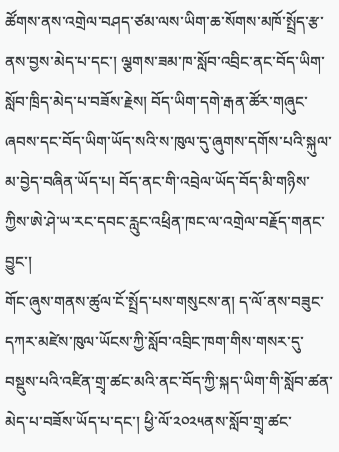ཚོགས་ནས་འགྲེལ་བཤད་ཙམ་ལས་ཡིག་ཆ་སོགས་མཁོ་སྤྲོད་རྩ་ནས་བྱས་མེད་པ་དང་། ལྕགས་ཟམ་ཁ་སློབ་འབྲིང་ནང་བོད་ཡིག་སློབ་ཁྲིད་མེད་པ་བཟོས་རྗེས། བོད་ཡིག་དགེ་རྒན་ཚོར་གཞུང་ཞབས་དང་བོད་ཡིག་ཡོད་སའི་ས་ཁུལ་དུ་ཞུགས་དགོས་པའི་སྐུལ་མ་བྱེད་བཞིན་ཡོད་པ། བོད་ནང་གི་འབྲེལ་ཡོད་བོད་མི་གཉིས་ཀྱིས་ཨེ་ཤེ་ཡ་རང་དབང་རླུང་འཕྲིན་ཁང་ལ་འགྲེལ་བརྗོད་གནང་བྱུང་།
གོང་ཞུས་གནས་ཚུལ་ངོ་སྤྲོད་པས་གསུངས་ན། ད་ལོ་ནས་བཟུང་དཀར་མཛེས་ཁུལ་ཡོངས་ཀྱི་སློབ་འབྲིང་ཁག་གིས་གསར་དུ་བསྡུས་པའི་འཛིན་གྲྭ་ཚང་མའི་ནང་བོད་ཀྱི་སྐད་ཡིག་གི་སློབ་ཚན་མེད་པ་བཟོས་ཡོད་པ་དང་། ཕྱི་ལོ་༢༠༢༥ནས་སློབ་གྲྭ་ཚང་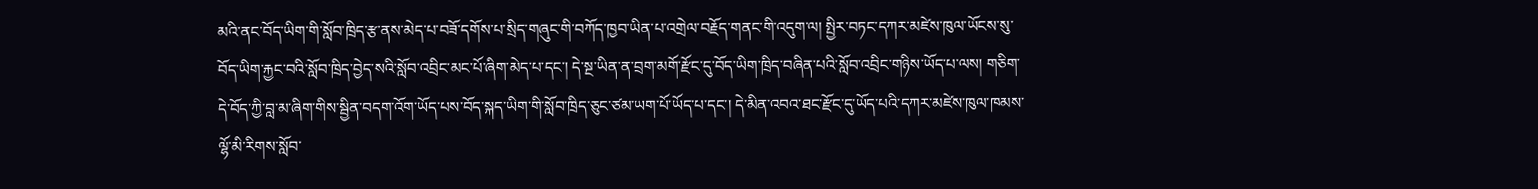མའི་ནང་བོད་ཡིག་གི་སློབ་ཁྲིད་རྩ་ནས་མེད་པ་བཟོ་དགོས་པ་སྲིད་གཞུང་གི་བཀོད་ཁྱབ་ཡིན་པ་འགྲེལ་བརྗོད་གནང་གི་འདུག་ལ། སྤྱིར་བཏང་དཀར་མཛེས་ཁུལ་ཡོངས་སུ་བོད་ཡིག་རྐྱང་བའི་སློབ་ཁྲིད་བྱེད་སའི་སློབ་འབྲིང་མང་པོ་ཞིག་མེད་པ་དང་། དེ་སྔ་ཡིན་ན་བྲག་མགོ་རྫོང་དུ་བོད་ཡིག་ཁྲིད་བཞིན་པའི་སློབ་འབྲིང་གཉིས་ཡོད་པ་ལས། གཅིག་དེ་བོད་ཀྱི་བླ་མ་ཞིག་གིས་སྦྱིན་བདག་འོག་ཡོད་པས་བོད་སྐད་ཡིག་གི་སློབ་ཁྲིད་ཅུང་ཙམ་ཡག་པོ་ཡོད་པ་དང་། དེ་མིན་འབའ་ཐང་རྫོང་དུ་ཡོད་པའི་དཀར་མཛེས་ཁུལ་ཁམས་ལྷོ་མི་རིགས་སློབ་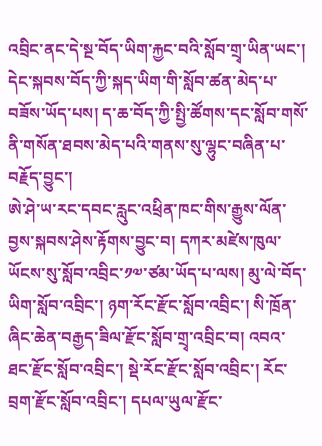འབྲིང་ནང་དེ་སྔ་བོད་ཡིག་རྐྱང་བའི་སློབ་གྲྭ་ཡིན་ཡང་། དེང་སྐབས་བོད་ཀྱི་སྐད་ཡིག་གི་སློབ་ཚན་མེད་པ་བཟོས་ཡོད་པས། ད་ཆ་བོད་ཀྱི་སྤྱི་ཚོགས་དང་སློབ་གསོ་ནི་གསོན་ཐབས་མེད་པའི་གནས་སུ་ལྷུང་བཞིན་པ་བརྗོད་བྱུང་།
ཨེ་ཤེ་ཡ་རང་དབང་རླུང་འཕྲིན་ཁང་གིས་རྒྱུས་ལོན་བྱས་སྐབས་ཤེས་རྟོགས་བྱུང་བ། དཀར་མཛེས་ཁུལ་ཡོངས་སུ་སློབ་འབྲིང་༡༧་ཙམ་ཡོད་པ་ལས། མུ་ལེ་བོད་ཡིག་སློབ་འབྲིང་། ཉག་རོང་རྫོང་སློབ་འབྲིང་། སི་ཁྲོན་ཞིང་ཆེན་བརྒྱད་ཟིལ་རྫོང་སློབ་གྲྭ་འབྲིང་བ། འབའ་ཐང་རྫོང་སློབ་འབྲིང་། སྡེ་རོང་རྫོང་སློབ་འབྲིང་། རོང་བྲག་རྫོང་སློབ་འབྲིང་། དཔལ་ཡུལ་རྫོང་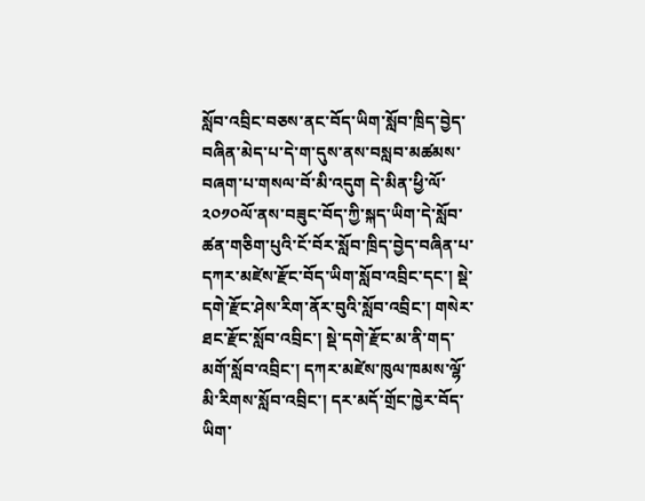སློབ་འབྲིང་བཅས་ནང་བོད་ཡིག་སློབ་ཁྲིད་བྱེད་བཞིན་མེད་པ་དེ་ག་དུས་ནས་བསླབ་མཚམས་བཞག་པ་གསལ་བོ་མི་འདུག དེ་མིན་ཕྱི་ལོ་༢༠༡༠ལོ་ནས་བཟུང་བོད་ཀྱི་སྐད་ཡིག་དེ་སློབ་ཚན་གཅིག་པུའི་ངོ་བོར་སློབ་ཁྲིད་བྱེད་བཞིན་པ་དཀར་མཛེས་རྫོང་བོད་ཡིག་སློབ་འབྲིང་དང་། སྡེ་དགེ་རྫོང་ཤེས་རིག་ནོར་བུའི་སློབ་འབྲིང་། གསེར་ཐང་རྫོང་སློབ་འབྲིང་། སྡེ་དགེ་རྫོང་མ་ནི་གད་མགོ་སློབ་འབྲིང་། དཀར་མཛེས་ཁུལ་ཁམས་ལྷོ་མི་རིགས་སློབ་འབྲིང་། དར་མདོ་གྲོང་ཁྱེར་བོད་ཡིག་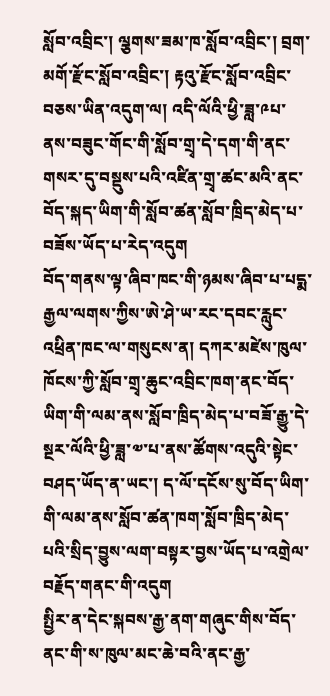སློབ་འབྲིང་། ལྕགས་ཟམ་ཁ་སློབ་འབྲིང་། བྲག་མགོ་རྫོང་སློབ་འབྲིང་། རྟའུ་རྫོང་སློབ་འབྲིང་བཅས་ཡིན་འདུག་ལ། འདི་ལོའི་ཕྱི་ཟླ་༩པ་ནས་བཟུང་གོང་གི་སློབ་གྲྭ་དེ་དག་གི་ནང་གསར་དུ་བསྡུས་པའི་འཛིན་གྲྭ་ཚང་མའི་ནང་བོད་སྐད་ཡིག་གི་སློབ་ཚན་སློབ་ཁྲིད་མེད་པ་བཟོས་ཡོད་པ་རེད་འདུག
བོད་གནས་ལྟ་ཞིབ་ཁང་གི་ཉམས་ཞིབ་པ་པདྨ་རྒྱལ་ལགས་ཀྱིས་ཨེ་ཤེ་ཡ་རང་དབང་རླུང་འཕྲིན་ཁང་ལ་གསུངས་ན། དཀར་མཛེས་ཁུལ་ཁོངས་ཀྱི་སློབ་གྲྭ་ཆུང་འབྲིང་ཁག་ནང་བོད་ཡིག་གི་ལམ་ནས་སློབ་ཁྲིད་མེད་པ་བཟོ་རྒྱུ་དེ་སྔར་ལོའི་ཕྱི་ཟླ་༧་པ་ནས་ཚོགས་འདུའི་སྟེང་བཤད་ཡོད་ན་ཡང་། ད་ལོ་དངོས་སུ་བོད་ཡིག་གི་ལམ་ནས་སློབ་ཚན་ཁག་སློབ་ཁྲིད་མེད་པའི་སྲིད་བྱུས་ལག་བསྟར་བྱས་ཡོད་པ་འགྲེལ་བརྗོད་གནང་གི་འདུག
སྤྱིར་ན་དེང་སྐབས་རྒྱ་ནག་གཞུང་གིས་བོད་ནང་གི་ས་ཁུལ་མང་ཆེ་བའི་ནང་རྒྱ་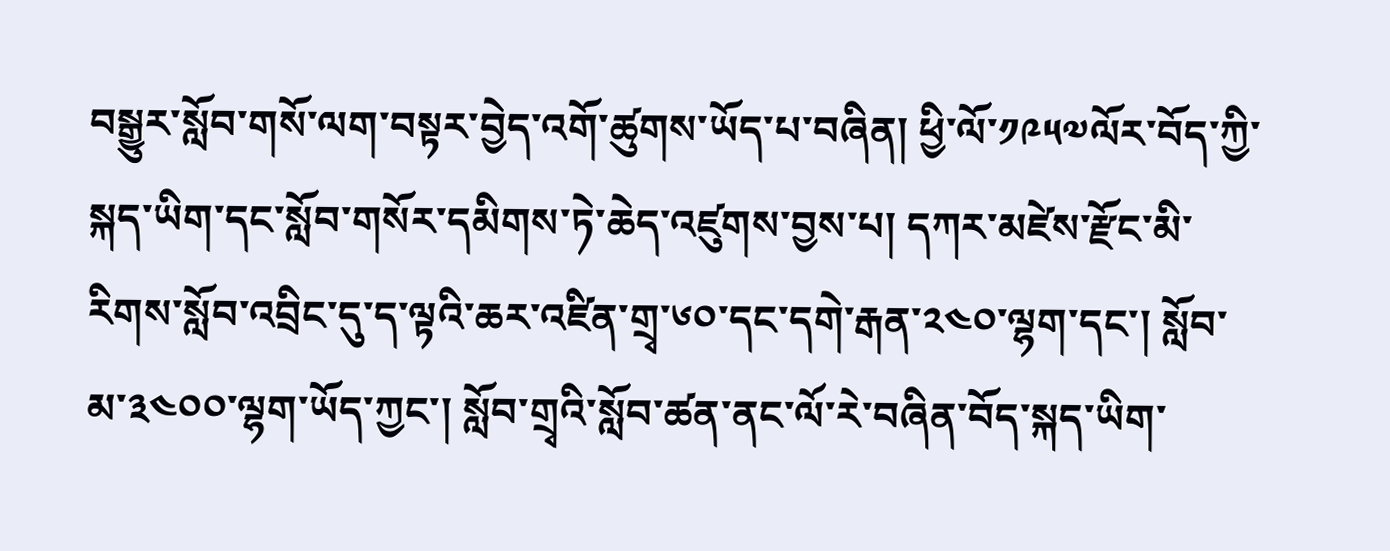བསྒྱུར་སློབ་གསོ་ལག་བསྟར་བྱེད་འགོ་ཚུགས་ཡོད་པ་བཞིན། ཕྱི་ལོ་༡༩༥༧ལོར་བོད་ཀྱི་སྐད་ཡིག་དང་སློབ་གསོར་དམིགས་ཏེ་ཆེད་འཛུགས་བྱས་པ། དཀར་མཛེས་རྫོང་མི་རིགས་སློབ་འབྲིང་དུ་ད་ལྟའི་ཆར་འཛིན་གྲྭ་༦༠་དང་དགེ་རྒན་༢༤༠་ལྷག་དང་། སློབ་མ་༣༤༠༠་ལྷག་ཡོད་ཀྱང་། སློབ་གྲྭའི་སློབ་ཚན་ནང་ལོ་རེ་བཞིན་བོད་སྐད་ཡིག་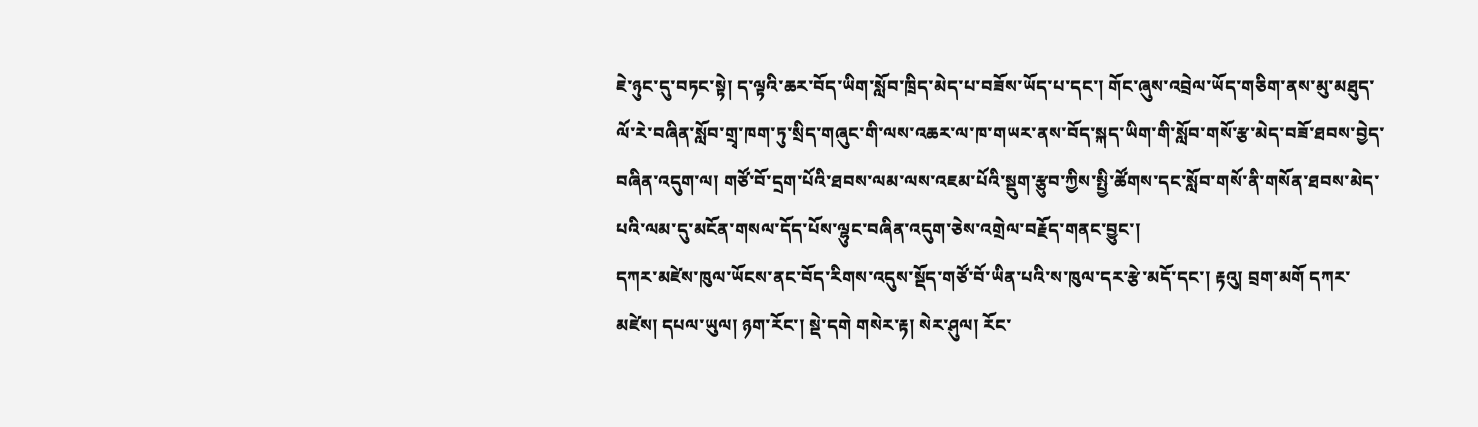ཇེ་ཉུང་དུ་བཏང་སྟེ། ད་ལྟའི་ཆར་བོད་ཡིག་སློབ་ཁྲིད་མེད་པ་བཟོས་ཡོད་པ་དང་། གོང་ཞུས་འབྲེལ་ཡོད་གཅིག་ནས་མུ་མཐུད་ལོ་རེ་བཞིན་སློབ་གྲྭ་ཁག་ཏུ་སྲིད་གཞུང་གི་ལས་འཆར་ལ་ཁ་གཡར་ནས་བོད་སྐད་ཡིག་གི་སློབ་གསོ་རྩ་མེད་བཟོ་ཐབས་བྱེད་བཞིན་འདུག་ལ། གཙོ་བོ་དྲག་པོའི་ཐབས་ལམ་ལས་འཇམ་པོའི་སྡུག་རྩུབ་ཀྱིས་སྤྱི་ཚོགས་དང་སློབ་གསོ་ནི་གསོན་ཐབས་མེད་པའི་ལམ་དུ་མངོན་གསལ་དོད་པོས་ལྷུང་བཞིན་འདུག་ཅེས་འགྲེལ་བརྗོད་གནང་བྱུང་།
དཀར་མཛེས་ཁུལ་ཡོངས་ནང་བོད་རིགས་འདུས་སྡོད་གཙོ་བོ་ཡིན་པའི་ས་ཁུལ་དར་རྩེ་མདོ་དང་། རྟའུ། བྲག་མགོ དཀར་མཛེས། དཔལ་ཡུལ། ཉག་རོང་། སྡེ་དགེ གསེར་རྟ། སེར་ཤུལ། རོང་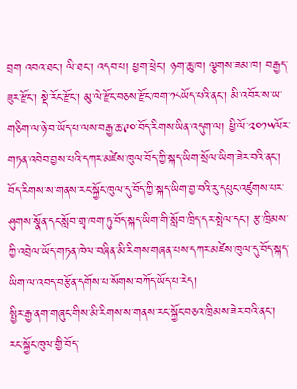བྲག འབའ་ཐང་། ལི་ཐང་། འདབ་པ། ཕྱག་ཕྲེང་། ཉག་ཆུ་ཁ། ལྕགས་ཟམ་ཁ། བརྒྱད་ཟུར་རྫོང་། སྡེ་རོང་རྫོང་། མུ་ལེ་རྫོང་བཅས་རྫོང་ཁག་༡༨ཡོད་པའི་ནང་། མི་འབོར་ས་ཡ་གཅིག་ལ་ཉེ་བ་ཡོད་པ་ལས་བརྒྱ་ཆ་༩༠་བོད་རིགས་ཡིན་འདུག་ལ། ཕྱི་ལོ་༢༠༡༥ལོར་གཏན་འབེབ་བྱས་པའི་དཀར་མཛེས་ཁུལ་བོད་ཀྱི་སྐད་ཡིག་སྲོལ་ཡིག་ཟེར་བའི་ནང་། བོད་རིགས་ས་གནས་རང་སྐྱོང་ཁུལ་དུ་བོད་ཀྱི་སྐད་ཡིག་བྱ་བའི་རུ་དཔུང་འཛུགས་པར་ཤུགས་སྣོན་དང་སློབ་གྲྭ་ཁག་ཏུ་བོད་སྐད་ཡིག་གི་སློབ་ཁྲིད་དར་སྤེལ་དང་། རྩ་ཁྲིམས་ཀྱི་འབྲེལ་ཡོད་གཏན་ཁེལ་བཞིན་མི་རིགས་གཞན་པས་དཀར་མཛེས་ཁུལ་དུ་བོད་སྐད་ཡིག་ལ་འབད་བརྩོན་དགོས་པ་སོགས་བཀོད་ཡོད་པ་རེད།
སྤྱིར་རྒྱ་ནག་གཞུང་གིས་མི་རིགས་ས་གནས་རང་སྐྱོང་བཅའ་ཁྲིམས་ཟེར་བའི་ནང་། རང་སྐྱོང་ཁུལ་གྱི་བོད་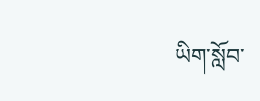ཡིག་སློབ་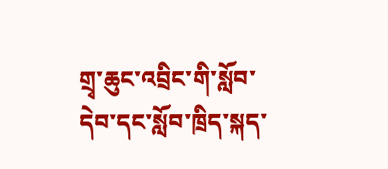གྲྭ་ཆུང་འབྲིང་གི་སློབ་དེབ་དང་སློབ་ཁྲིད་སྐད་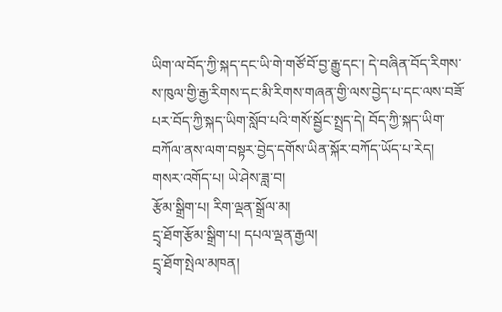ཡིག་ལ་བོད་ཀྱི་སྐད་དང་ཡི་གེ་གཙོ་བོ་བྱ་རྒྱུ་དང་། དེ་བཞིན་བོད་རིགས་ས་ཁུལ་གྱི་རྒྱ་རིགས་དང་མི་རིགས་གཞན་གྱི་ལས་བྱེད་པ་དང་ལས་བཟོ་པར་བོད་ཀྱི་སྐད་ཡིག་སློབ་པའི་གསོ་སྦྱོང་སྤྲད་དེ། བོད་ཀྱི་སྐད་ཡིག་བཀོལ་ནས་ལག་བསྟར་བྱེད་དགོས་ཡིན་སྐོར་བཀོད་ཡོད་པ་རེད།
གསར་འགོད་པ། ཡེ་ཤེས་ཟླ་བ།
རྩོམ་སྒྲིག་པ། རིག་ལྡན་སྒྲོལ་མ།
དྲྭ་ཐོག་རྩོམ་སྒྲིག་པ། དཔལ་ལྡན་རྒྱལ།
དྲྭ་ཐོག་སྤེལ་མཁན།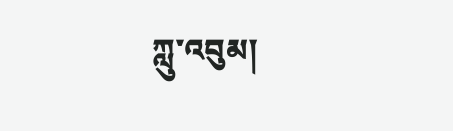ཀླུ་འབུམ།